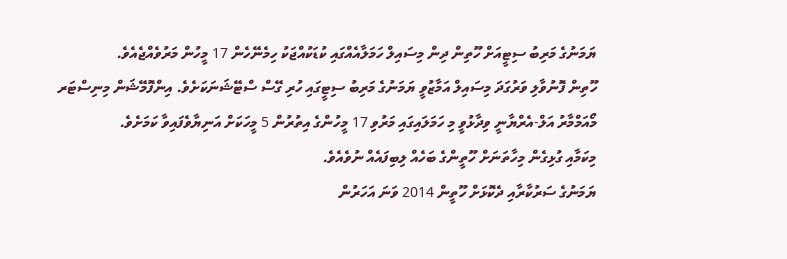ޔަމަނުގެ މަރިބު ސިޓީއަށް ހޫތިން ދިން މިސައިލް ހަމަލާއެއްގައި ކުޑަކުއްޖަކު ހިމެނޭހެން 17 މީހުން މަރުވެއްޖެއެވެ.
ހޫތިން ފޮނުވާލި ވަރުގަދަ މިސައިލް އަމާޒުވީ ޔަމަނުގެ މަރިބު ސިޓީގައި ހުރި ގޭސް ސްޓޭޝަނަކަށެވެ. އިންފޮމޭޝަން މިނިސްޓަރ މޯއަމްމާރު އަލް-އެރްޔާނީ ވިދާޅުވީ މި ހަމަލައިގައި މަރުވި 17 މީހުންގެ އިތުރުން 5 މީހަކަށް އަނިޔާވެފައިވާ ކަމަށެވެ.
މިކަމާއި ގުޅިގެން މިހާތަނަށް ހޫތީންގެ ބަހެއް ލިބިފައެއް ނުވެއެވެ.
ޔަމަނުގެ ސަރުކާރާއި ދެކޮޅަށް ހޫތީން 2014 ވަނަ އަހަރުން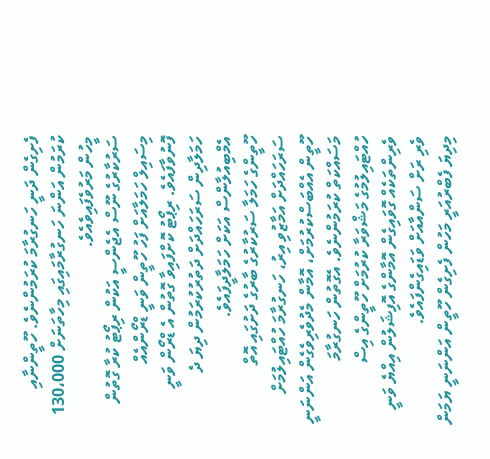ފެށިގެން ދަނީ ހަނގުރާމަ ކުރަމުންނެވެ. ހޫތީންނާއި ކުރަމުން އަންނަ ހަނގުރާމައިގައި މިހާތަނަށް 130،000 މީހުން މަރުވެފައިވެއެވެ.
ސަރުކާރުގެ ނޫސް އެޖެންސީ އަކުން ރިޕޯޓު ކުރާ ގޮތުން މިސައިލް ހަމަލާއަށް ފަހު ހޫތީން ވަނީ ޑްރޯންއެއް ފޮނުވާފައެވެ. ރިޕޯޓު ކޮށްފައިވާ ގޮތުން އެ ޑްރޯން ވަނީ ހަމަލާދިން ސަރަހައްދަށް ދަތުރުކުރަމުން ދިޔަ ދެ އެމްބިއުލާންސް އަކަށް ހަމަލާދީފައެވެ.
ހޫތީންގެ ހަމަލާ ސަރުކާރުގެ ބާރުގެ ދަށުގައި އޮތް ސަރަހައްދަށް އަމާޒުވި އިރު، ހަނގުރާމަ ހުއްޓައިލުމަށް ހޫތީން އެއްބަސްކުރުމަށް، އޮމާން މެދުވެރިވެގެން އަންނަނީ މަސައްކަތް ކުރަމުންނެވެ. އެގޮތުން ހަނގުރާމަ ހުއްޓައިލުމުގެ މަޝްވަރާ ކުރުމަށް ހޫތީންގެ އިސް ވެރިންތަކެއް ގޮވައިގެން އޮމާންގެ އޮފިޝަލުން އިއްޔެ ވަނީ ވެރި ރަށް ސަންއާއަށް ވަޑައިގެންފައެވެ.
މިދިޔަ ފެބްރުއަރީ މަހުން ފެށިގެން ހޫތީން އަންނަނީ ޔަމަން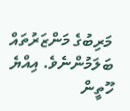މަރިބުގެ މަންޒަރުތައް ބަލަމުންނެވެ. އިއްޔެ ހޫތީން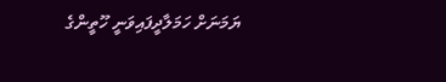ޔަމަނަށް ހަމަލާދީފައިވަނީ ހޫތީންގެ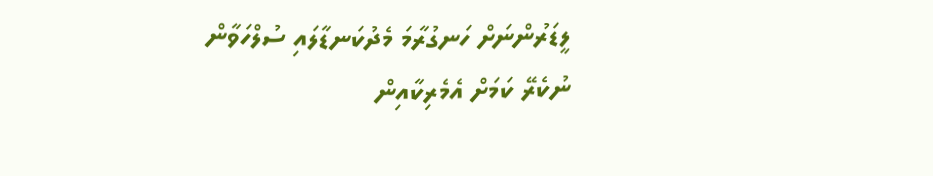ލީޑަރުންނަށް ހަނގުރާމަ މެދުކަނޑާލައި ސުލްހަވާން ނުކެރޭ ކަމަށް އެމެރިކާއިން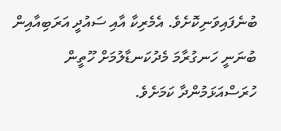ބުނެފައިވަނިކޮށެވެ. އެމެރިކާ އާއި ސައުދީ އަރަބިއާއިން ބުނަނީ ހަނގުރާމަ މެދުކަނޑާލުމަށް ހޫތީން ހުރަސްއަޅަމުންދާ ކަމަށެވެ.